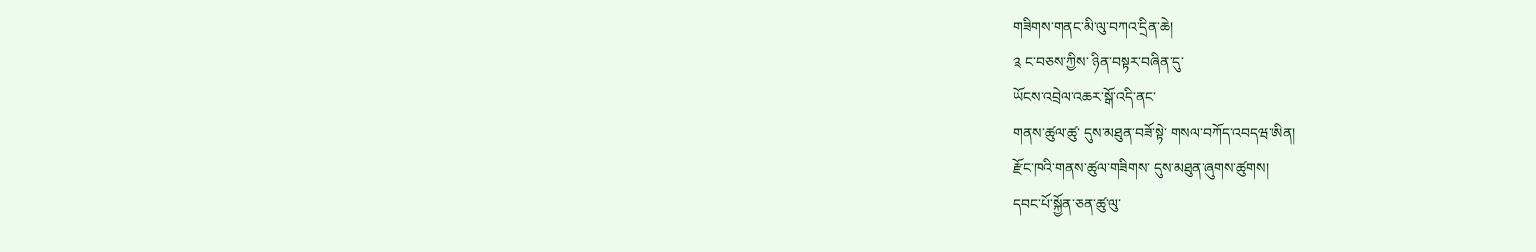གཟིགས་གནང་མི་ལུ་བཀའ་དྲིན་ཆེ།
༉ ང་བཅས་ཀྱིས་ ཉིན་བསྟར་བཞིན་དུ་
ཡོངས་འབྲེལ་འཆར་སྒོ་འདི་ནང་
གནས་ཚུལ་ཚུ་ དུས་མཐུན་བཟོ་སྟེ་ གསལ་བཀོད་འབདཝ་ཨིན།
རྫོང་ཁའི་གནས་ཚུལ་གཟིགས་ དུས་མཐུན་ཞུགས་ཚུགས།
དབང་པོ་སྐྱོན་ཅན་ཚུ་ལུ་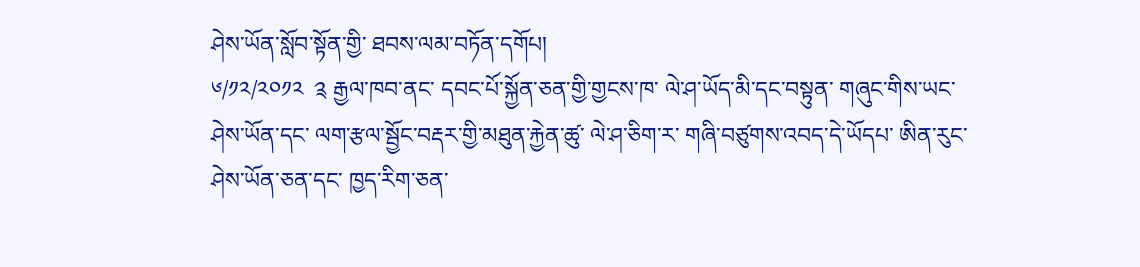ཤེས་ཡོན་སློབ་སྟོན་གྱི་ ཐབས་ལམ་བཏོན་དགོཔ།
༦/༡༢/༢༠༡༢  ༉ རྒྱལ་ཁབ་ནང་ དབང་པོ་སྐྱོན་ཅན་གྱི་གྱངས་ཁ་ ལེ་ཤ་ཡོད་མི་དང་བསྟུན་ གཞུང་གིས་ཡང་ ཤེས་ཡོན་དང་ ལག་རྩལ་སྦྱོང་བརྡར་གྱི་མཐུན་རྐྱེན་ཚུ་ ལེ་ཤ་ཅིག་ར་ གཞི་བཙུགས་འབད་དེ་ཡོདཔ་ ཨིན་རུང་ ཤེས་ཡོན་ཅན་དང་ ཁྱད་རིག་ཅན་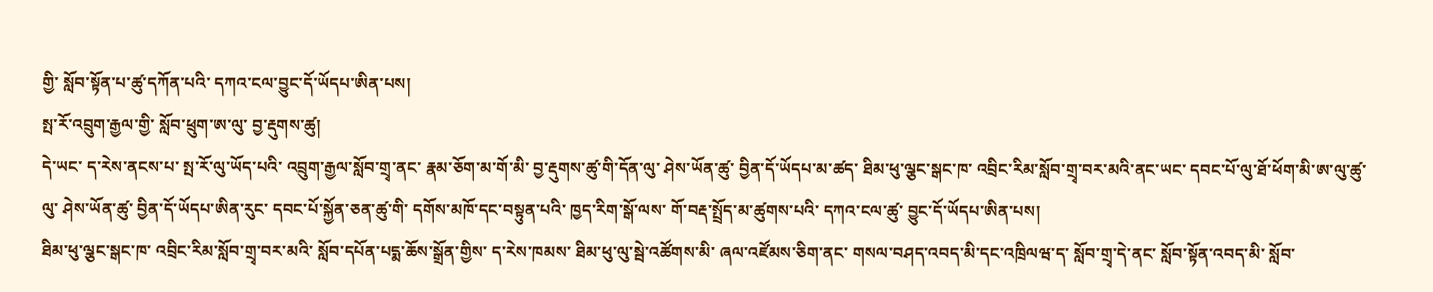གྱི་ སློབ་སྟོན་པ་ཚུ་དཀོན་པའི་ དཀའ་ངལ་བྱུང་དོ་ཡོདཔ་ཨིན་པས།
སྤ་རོ་འབྲུག་རྒྱལ་གྱི་ སློབ་ཕྲུག་ཨ་ལུ་ བྱ་རྡུགས་ཚུ།
དེ་ཡང་ ད་རེས་ནངས་པ་ སྤ་རོ་ལུ་ཡོད་པའི་ འབྲུག་རྒྱལ་སློབ་གྲྭ་ནང་ རྣམ་ཅོག་མ་གོ་མི་ བྱ་རྡུགས་ཚུ་གི་དོན་ལུ་ ཤེས་ཡོན་ཚུ་ བྱིན་དོ་ཡོདཔ་མ་ཚད་ ཐིམ་ཕུ་ལྕང་སྒང་ཁ་ འབྲིང་རིམ་སློབ་གྲྭ་བར་མའི་ནང་ཡང་ དབང་པོ་ལུ་ཐོ་ཕོག་མི་ཨ་ལུ་ཚུ་ལུ་ ཤེས་ཡོན་ཚུ་ བྱིན་དོ་ཡོདཔ་ཨིན་རུང་ དབང་པོ་སྐྱོན་ཅན་ཚུ་གི་ དགོས་མཁོ་དང་བསྟུན་པའི་ ཁྱད་རིག་སྒོ་ལས་ གོ་བརྡ་སྤྲོད་མ་ཚུགས་པའི་ དཀའ་ངལ་ཚུ་ བྱུང་དོ་ཡོདཔ་ཨིན་པས།
ཐིམ་ཕུ་ལྕང་སྒང་ཁ་ འབྲིང་རིམ་སློབ་གྲྭ་བར་མའི་ སློབ་དཔོན་པདྨ་ཆོས་སྒྲོན་གྱིས་ ད་རེས་ཁམས་ ཐིམ་ཕུ་ལུ་སྦེ་འཚོགས་མི་ ཞལ་འཛོམས་ཅིག་ནང་ གསལ་བཤད་འབད་མི་དང་འཁྲིལཝ་ད་ སློབ་གྲྭ་དེ་ནང་ སློབ་སྟོན་འབད་མི་ སློབ་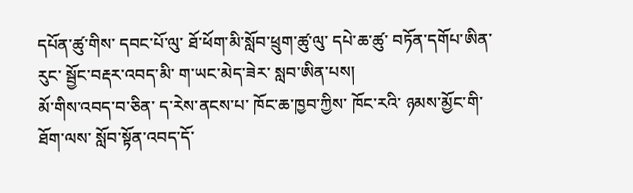དཔོན་ཚུ་གིས་ དབང་པོ་ལུ་ ཐོ་ཕོག་མི་སློབ་ཕྲུག་ཚུ་ལུ་ དཔེ་ཆ་ཚུ་ བཏོན་དགོཔ་ཨིན་རུང་ སྦྱོང་བརྡར་འབད་མི་ ག་ཡང་མེད་ཟེར་ སླབ་ཨིན་པས།
མོ་གིས་འབད་བ་ཅིན་ ད་རེས་ནངས་པ་ ཁོང་ཆ་ཁྱབ་ཀྱིས་ ཁོང་རའི་ ཉམས་མྱོང་གི་ཐོག་ལས་ སློབ་སྟོན་འབད་དོ་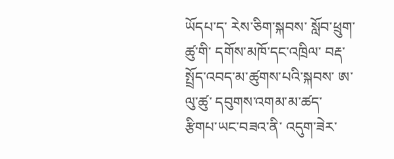ཡོདཔ་ད་ རེས་ཅིག་སྐབས་ སློབ་ཕྲུག་ཚུ་གི་ དགོས་མཁོ་དང་འཁྲིལ་ བརྡ་སྤྲོད་འབད་མ་ཚུགས་པའི་སྐབས་ ཨ་ལུ་ཚུ་ དབུགས་འགམ་མ་ཚད་ རྩིགཔ་ཡང་བཟའ་ནི་ འདུག་ཟེར་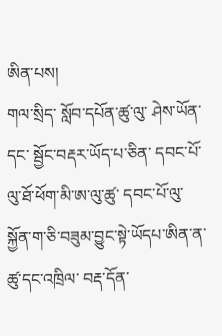ཨིན་པས།
གལ་སྲིད་ སློབ་དཔོན་ཚུ་ལུ་ ཤེས་ཡོན་དང་ སྦྱོང་བརྡར་ཡོད་པ་ཅིན་ དབང་པོ་ལུ་ཐོ་ཕོག་མི་ཨ་ལུ་ཚུ་ དབང་པོ་ལུ་ སྐྱོན་ག་ཅི་བཟུམ་བྱུང་སྟེ་ཡོདཔ་ཨིན་ན་ཚུ་དང་འཁྲིལ་ བརྡ་དོན་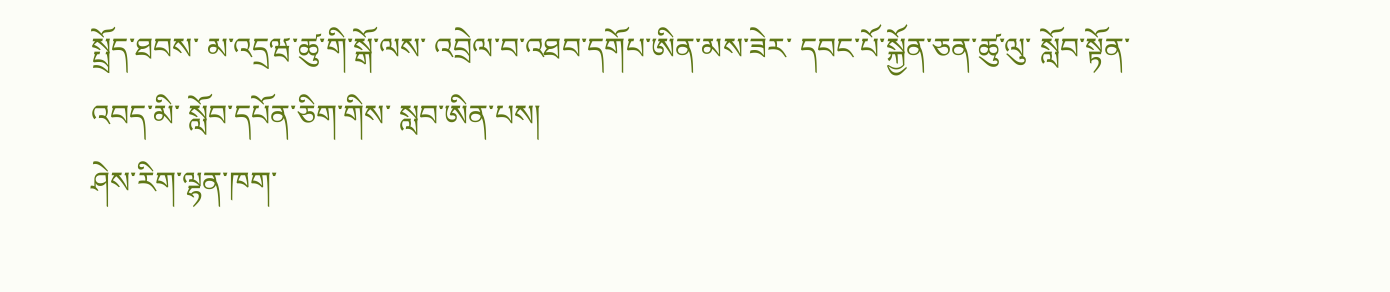སྤྲོད་ཐབས་ མ་འདྲཝ་ཚུ་གི་སྒོ་ལས་ འབྲེལ་བ་འཐབ་དགོཔ་ཨིན་མས་ཟེར་ དབང་པོ་སྐྱོན་ཅན་ཚུ་ལུ་ སློབ་སྟོན་འབད་མི་ སློབ་དཔོན་ཅིག་གིས་ སླབ་ཨིན་པས།
ཤེས་རིག་ལྷན་ཁག་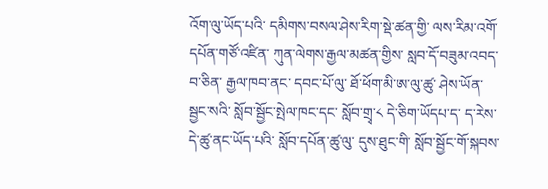འོག་ལུ་ཡོད་པའི་ དམིགས་བསལ་ཤེས་རིག་སྡེ་ཚན་གྱི་ ལས་རིམ་འགོ་དཔོན་གཙོ་འཛིན་ ཀུན་ལེགས་རྒྱལ་མཚན་གྱིས་ སླབ་དོ་བཟུམ་འབད་བ་ཅིན་ རྒྱལ་ཁབ་ནང་ དབང་པོ་ལུ་ ཐོ་ཕོག་མི་ཨ་ལུ་ཚུ་ ཤེས་ཡོན་སྦྱང་སའི་ སློབ་སྦྱོང་སྤེལ་ཁང་དང་ སློབ་གྲྭ་༨ དེ་ཅིག་ཡོདཔ་ད་ ད་རེས་ དེ་ཚུ་ནང་ཡོད་པའི་ སློབ་དཔོན་ཚུ་ལུ་ དུས་ཐུང་གི་ སློབ་སྦྱོང་གོ་སྐབས་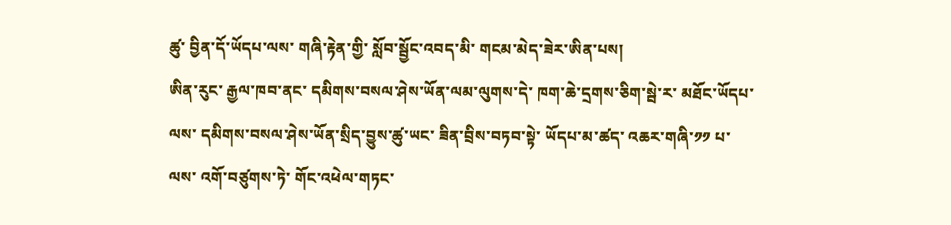ཚུ་ བྱིན་དོ་ཡོདཔ་ལས་ གཞི་རྟེན་གྱི་ སློབ་སྦྱོང་འབད་མི་ གངམ་མེད་ཟེར་ཨིན་པས།
ཨིན་རུང་ རྒྱལ་ཁབ་ནང་ དམིགས་བསལ་ཤེས་ཡོན་ལམ་ལུགས་དེ་ ཁག་ཆེ་དྲགས་ཅིག་སྦེ་ར་ མཐོང་ཡོདཔ་ལས་ དམིགས་བསལ་ཤེས་ཡོན་སྲིད་བྱུས་ཚུ་ཡང་ ཟིན་བྲིས་བཏབ་སྟེ་ ཡོདཔ་མ་ཚད་ འཆར་གཞི་༡༡ པ་ལས་ འགོ་བཙུགས་ཏེ་ གོང་འཕེལ་གཏང་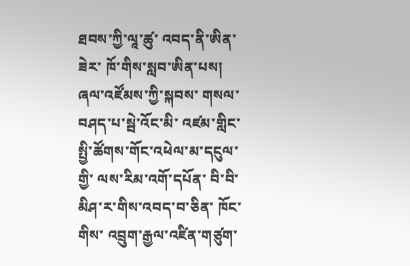ཐབས་ཀྱི་ལཱ་ཚུ་ འབད་ནི་ཨིན་ཟེར་ ཁོ་གིས་སླབ་ཨིན་པས།
ཞལ་འཛོམས་ཀྱི་སྐབས་ གསལ་བཤད་པ་སྦེ་འོང་མི་ འཛམ་གླིང་སྤྱི་ཚོགས་གོང་འཕེལ་མ་དངུལ་གྱི་ ལས་རིམ་འགོ་དཔོན་ བི་བི་ མིཤ་ར་གིས་འབད་བ་ཅིན་ ཁོང་གིས་ འབྲུག་རྒྱལ་འཛིན་གཙུག་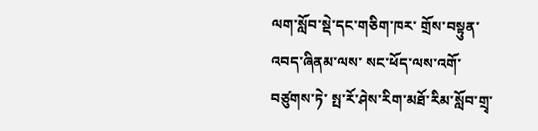ལག་སློབ་སྡེ་དང་གཅིག་ཁར་ གྲོས་བསྟུན་འབད་ཞིནམ་ལས་ སང་ཕོད་ལས་འགོ་བཙུགས་ཏེ་ སྤ་རོ་ཤེས་རིག་མཐོ་རིམ་སློབ་གྲྭ་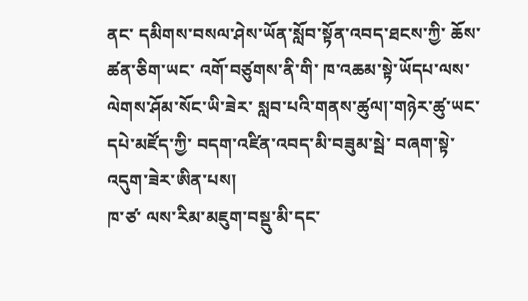ནང་ དམིགས་བསལ་ཤེས་ཡོན་སློབ་སྟོན་འབད་ཐངས་ཀྱི་ ཆོས་ཚན་ཅིག་ཡང་ འགོ་བཙུགས་ནི་གི་ ཁ་འཆམ་སྟེ་ཡོདཔ་ལས་ ལེགས་ཤོམ་སོང་ཡི་ཟེར་ སླབ་པའི་གནས་ཚུལ།་གཉེར་ཚུ་ཡང་ དཔེ་མཛོད་ཀྱི་ བདག་འཛིན་འབད་མི་བཟུམ་སྦེ་ བཞག་སྟེ་འདུག་ཟེར་ཨིན་པས།
ཁ་ཙ་ ལས་རིམ་མཇུག་བསྡུ་མི་དང་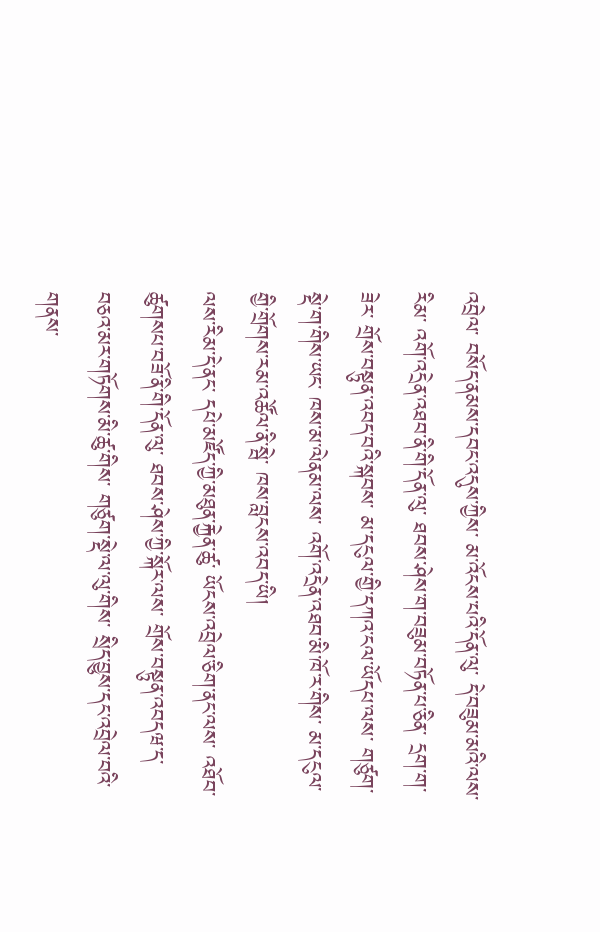འབྲེལ་ བསོད་ནམས་དབང་འདུས་ཀྱིས་ མ་འོངས་པའི་དོན་ལུ་ དེ་བཟུམ་མའི་ལས་རིམ་ འགོ་འདྲེན་འཐབ་ནི་གི་དོན་ལུ་ ཐབས་ཤེས་ག་བཟུམ་བཏོན་པ་ཅིན་ དྲག་ག་ཟེར་ གྲོས་བསྟུན་འབད་བའི་སྐབས་ མ་དངུལ་གྱི་དཀའ་ངལ་ཡོདཔ་ལས་ གཙུག་སྡེ་ག་གིས་ཡང་ ཁས་མ་ལེནམ་ལས་ འགོ་འདྲེན་འཐབ་མི་ཁོ་ར་གིས་ མ་དངུལ་གྱི་གྲོགས་རམ་འཚོལ་ནི་སྦེ་ ཁས་བླངས་འབད་ཡི།
ལས་རིམ་དེ་ནང་ དཔེ་མཛོད་ཀྱི་མཐུན་རྐྱེན་ཚུ་ ཡོངས་འབྲེལ་ཅིག་ནང་ལས་ འཐོབ་ཚུགསཔ་བཟོ་ནི་གི་དོན་ལུ་ ཐབས་ཤེས་ཀྱི་སྐོར་ལས་ གྲོས་བསྟུན་འབདཝ་ད་ བཅའ་མར་གཏོགས་མི་ཚུ་གིས་ གཙུག་སྡེ་ལ་ལུ་གིས་ སྲིད་བྱུས་དང་འབྲེལ་བའི་གནས་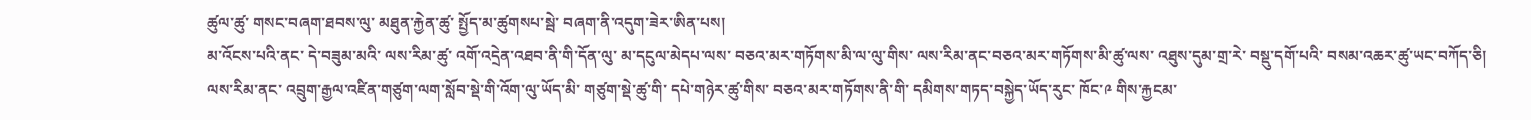ཚུལ་ཚུ་ གསང་བཞག་ཐབས་ལུ་ མཐུན་རྐྱེན་ཚུ་ སྤྱོད་མ་ཚུགསཔ་སྦེ་ བཞག་ནི་འདུག་ཟེར་ཨིན་པས།
མ་འོངས་པའི་ནང་ དེ་བཟུམ་མའི་ ལས་རིམ་ཚུ་ འགོ་འདྲེན་འཐབ་ནི་གི་དོན་ལུ་ མ་དངུལ་མེདཔ་ལས་ བཅའ་མར་གཏོགས་མི་ལ་ལུ་གིས་ ལས་རིམ་ནང་བཅའ་མར་གཏོགས་མི་ཚུ་ལས་ འཐུས་དུམ་གྲ་རེ་ བསྡུ་དགོ་པའི་ བསམ་འཆར་ཚུ་ཡང་བཀོད་ཅི།
ལས་རིམ་ནང་ འབྲུག་རྒྱལ་འཛིན་གཙུག་ལག་སློབ་སྡེ་གི་འོག་ལུ་ཡོད་མི་ གཙུག་སྡེ་ཚུ་གི་ དཔེ་གཉེར་ཚུ་གིས་ བཅའ་མར་གཏོགས་ནི་གི་ དམིགས་གཏད་བསྐྱེད་ཡོད་རུང་ ཁོང་༩ གིས་རྐྱངམ་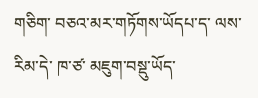གཅིག་ བཅའ་མར་གཏོགས་ཡོདཔ་ད་ ལས་རིམ་དེ་ ཁ་ཙ་ མཇུག་བསྡུ་ཡོད་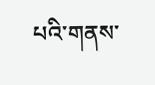པའི་གནས་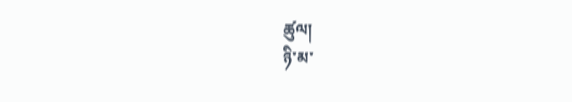ཚུལ།
ཉི་མ་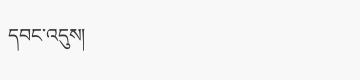དབང་འདུས།